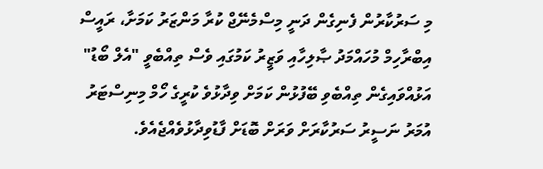މި ސަރުކާރުން ފެނިގެން ދަނީ މިސްމެނޭޖް ކުރާ މަންޒަރު ކަމަށާ، ރައީސް އިބްރާހިމް މުހައްމަދު ޞާލިހާއި ވަޒީރު ކަމުގައި ވެސް ތިއްބެވީ "އެލް ބޯޑު" އަޅުއްވައިގެން ތިއްބެވި ބޭފުޅުން ކަމަށް ވިދާޅުވެ ކުރީގެ ހޯމް މިނިސްޓަރު އުމަރު ނަސީރު ސަރުކާރަށް ވަރަށް ބޮޑަށް ފާޑުވިދާޅުވެއްޖެއެވެ.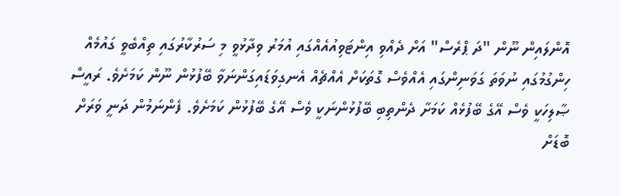އޮންލައިން ނޫން "ދަ ޕްރެސް" އަށް ދެއްވި އިންޓަވިއުއެއްގައި އުމަރު ވިދާޅުވީ މި ސަރުކާރުގައި ތިއްބެވީ ގައުމެއް ހިންގުމުގައި ނުވަތަ ގަވަނިންގައި އެއްވެސް ގޮތަކަށް އެއްޗެއް އެނގިވަޑައިގަންނަވާ ބޭފުޅުން ނޫން ކަމަށެވެ. ރައީސް ޞާލިހަކީ ވެސް އޭގެ ބޭފުޅެއް ކަމަށާ ދެންތިބި ބޭފުޅުންނަކީ ވެސް އޭގެ ބޭފުޅުން ކަމަށެވެ. ފެންނަމުން ދަނީ ވަރަށް ބޮޑަށް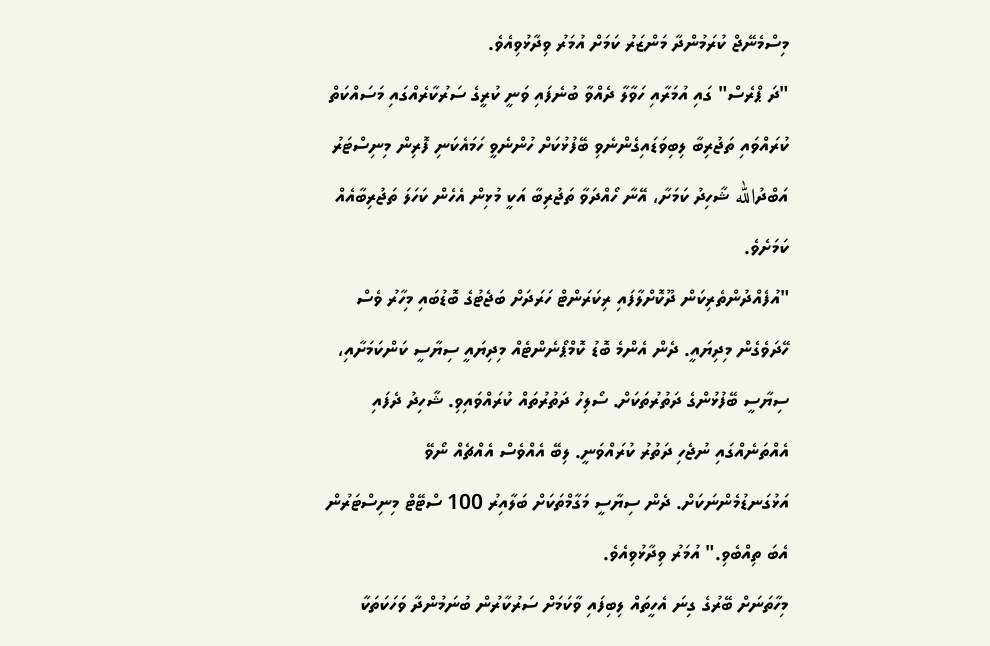މިސްމެނޭޖް ކުރަމުންދާ މަންޒަރު ކަމަށް އުމަރު ވިދާޅުވިއެވެ.
"ދަ ޕްރެސް" ގައި އުމަރާއި ހަވާލާ ދެއްވާ ބުނެފައި ވަނީ ކުރީގެ ސަރުކާރެއްގައި މަސައްކަތް ކުރައްވައި ތަޖުރިބާ ލިބިވަޑައިގެންނެވި ބޭފުޅުކަށް ހުންނެވީ ހަމައެކަނި ފޮރިން މިނިސްޓަރު އަބްދުالله ޝާހިދު ކަމަށާ، އޭނާ ހޯއްދަވާ ތަޖުރިބާ އަކީ މުޅިން އެހެން ކަހަލަ ތަޖުރިބާއެއް ކަމަށެވެ.
"އުފެއްދުންތެރިކަން ދޫކޮށްލާފައި ރިކަރަންޓް ހަރަދަށް ބަޖެޓުގެ ބޮޑުބައި މިހާރު ވެސް ހޭދަވެގެން މިދިޔައީ. ދެން އެންމެ ބޮޑު ކޮމްޕޯނެންޓެއް މިދިޔައީ ސިޔާސީ ކަންކަމަށާއި، ސިޔާސީ ބޭފުޅުންގެ ދަތުރުތަކަށް. ސޯލިހު ދަތުރުތައް ކުރައްވައިވި. ޝާހިދު ދެފައި އެއްތަނެއްގައި ނުޖެހި ދަތުރު ކުރައްވަނީ. ލިބޭ އެއްވެސް އެއްޗެއް ނޯވޭ އަޅުގަނޑުމެންނަކަށް. ދެން ސިޔާސީ މަގާމްތަކަށް ބަލާއިރު 100 ސްޓޭޓް މިނިސްޓަރުން އެބަ ތިއްބެވި." އުމަރު ވިދާޅުވިއެވެ.
މިހާތަނަށް ބޭރުގެ ގިނަ އެހީތައް ލިބިފައި ވާކަމަށް ސަރުކާރުން ބުނަމުންދާ ވަހަކަތަކާ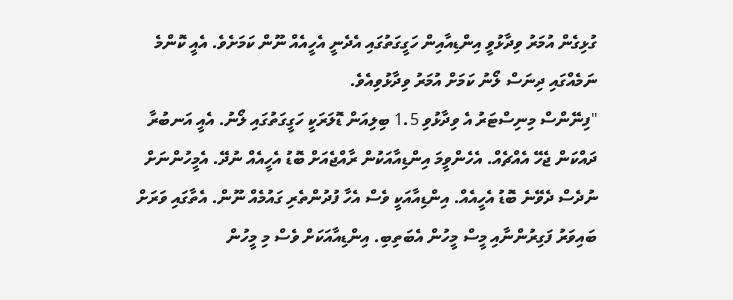ގުޅިގެން އުމަރު ވިދާޅުވީ އިންޑިއާއިން ހަގީގަތުގައި އެދެނީ އެހީއެއް ނޫން ކަމަށެވެ. އެއީ ކޮންމެ ނަމެއްގައި ދިނަސް ލޯނު ކަމަށް އުމަރު ވިދާޅުވިއެވެ.
"ފިނޭންސް މިނިސްޓަރު އެ ވިދާޅުވި 1.5 ބިލިއަން ޑޮލަރަކީ ހަގީގަތުގައި ލޯނު. އެއީ އަނބުރާ ދައްކަން ޖެހޭ އެއްޗެއް. އެހެންވީމަ އިންޑިއާއަކުން ރާއްޖެއަށް ބޮޑު އެހީއެއް ނުދޭ. އެމީހުންނަށް ނުދެސް ދެވޭނެ ބޮޑު އެހީއެއް. އިންޑިއާއަކީ ވެސް އެހާ ފުދުންތެރި ގައުމެއް ނޫން. އެތާގައި ވަރަށް ބައިވަރު ފަގިރުންނާއި މީސް މީހުން އެބަތިބި. އިންޑިއާއަކަށް ވެސް މި މީހުން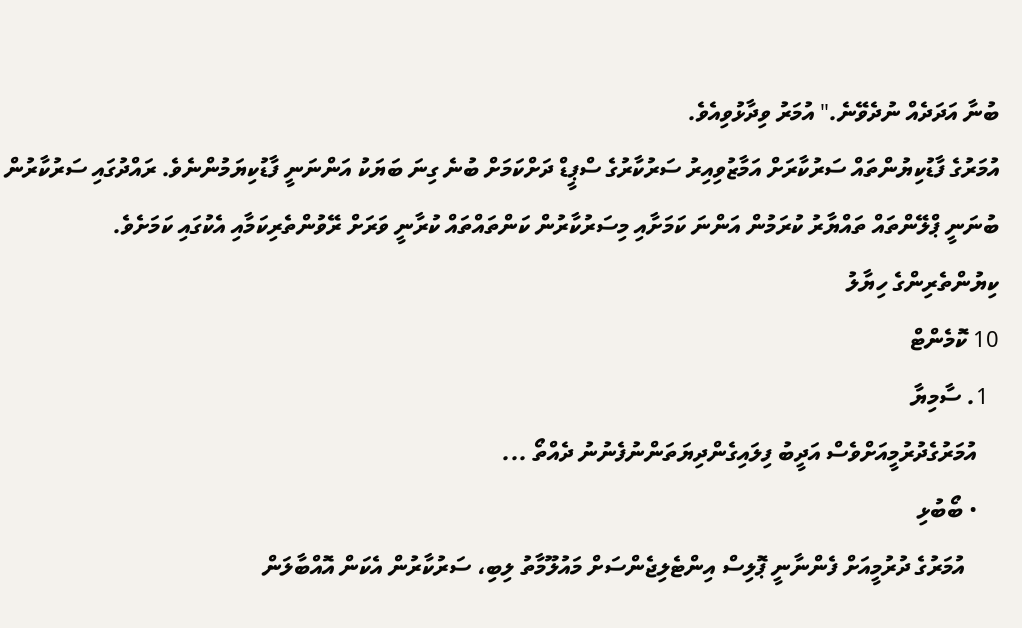ބުނާ އަދަދެއް ނުދެވޭނެ." އުމަރު ވިދާޅުވިއެވެ.
އުމަރުގެ ފާޑުކިޔުންތައް ސަރުކާރަށް އަމާޒުވިއިރު ސަރުކާރުގެ ސްޕީޑް ދަށްކަމަށް ބުނެ ގިނަ ބަޔަކު އަންނަނީ ފާޑުކިޔަމުންނެވެ. ރައްދުގައި ސަރުކާރުން ބުނަނީ ޕްލޭންތައް ތައްޔާރު ކުރަމުން އަންނަ ކަމަށާއި މިސަރުކާރުން ކަންތައްތައް ކުރާނީ ވަރަށް ރޭވުންތެރިކަމާއި އެކުގައި ކަމަށެވެ.
ކިޔުންތެރިންގެ ހިޔާލު
10 ކޮމެންޓް
  1. ސާމިޔާ
    އުމަރުގެދުރުމީއަށްވެސް އަދީބު ފިލައިގެންދިޔަތަންނުފެނުނު ދެއްތޯ ...
    • ބޯބުޅި
      އުމަރުގެ ދުރުމީއަށް ފެންނާނީ ޕޮލިސް އިންޓެލިޖެންސަށް މައުލޫމާތު ލިބި، ސަރުކާރުން އެކަން އޮއްބާލަން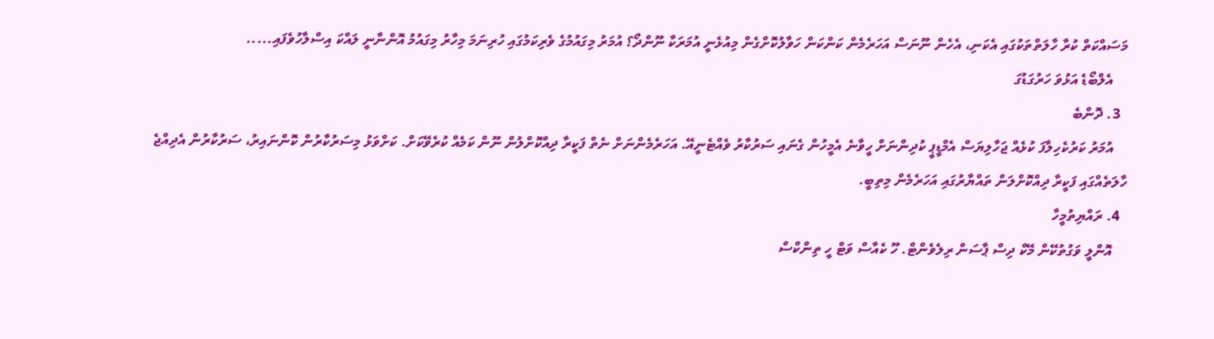މަސައްކަތް ކުރާ ހާލަތްތަކުގައި އެކަނި، އެހެން ނޫނަސް އަހަރެމެން ކަންކަން ހަވާލުކޮށްގެން މިއުޅެނީ އުމަރަކާ ނޫންދޯ؟ އުމަރު މިގައުމުގެ ވެރިކަމުގައި ހުރިނަމަ މިހާރު މިގައުމު އޮންނާނީ ލައްކަ އިސްލާހުވެފައި.....
    އެލްބޯޑެ އަޅުވަ ހަރުގަޑުގަ
  3. ދޮންބެ
    އުމަރު ކަރުކެހިލާފަ ކުޅެއް ޖަހާލިޔަސް އެމްޑީޕީ ކުދިންނަށް ހީވާނެ އެމީހުން ގެނައި ސަރުކާރު ވެއްޓެނީއޭ. އަހަރެމެންނަށް ނެތް ފަކީރާ ދިއްކޮށްލުން ނޫން ކަމެއް ކުރެވޭކަށް. ކަށްވަޅު މިސަރުކާރުން ކޮންނައިރު، ސަރުކާރުން އެދިއްޖެ ހާލަތެއްގައި ފަކީރާ ދިއްކޮށްލަން ތައްޔާރުގައި އަހަރެމެން މިތިބީ.
  4. ރައްޔިތުމީހާ
    އޮންލީ ވަގުތުކޭން މޭކް ދިސް ޕާސަން ރިލެވެންޓް. ހޫ ކެއާސް ވަޓް ހީ ތިންކްސް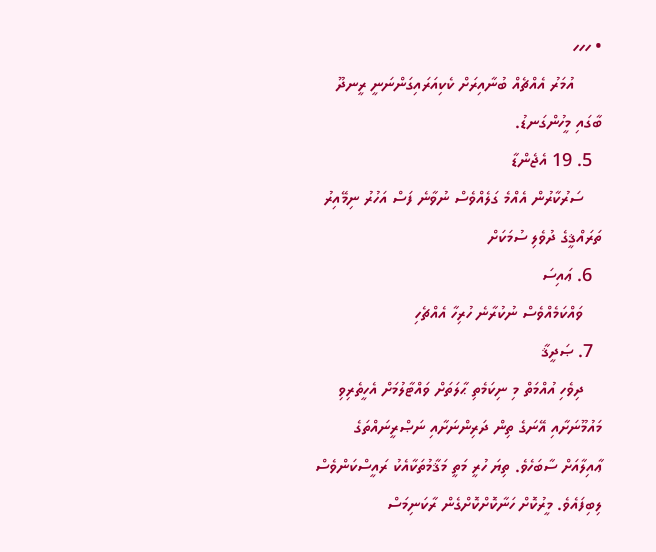• ހހހ
      އުމަރު އެއްޗެއް ބުނާއިރަށް ކެކިއަރައިގަންނަނީ ރީނދޫ ބާގައި މީހުންގަނޑު.
  5. 19 އެޖެންޑާ
    ސަރުކާރުން އެއްމެ ގަލެއްވެސް ނުވާނެ ފަސް އަހުރު ނިމޭއިރު ތަރައްޤީގެ ދުވެލި ސުމަކަށް
  6. ޢައިސަ
    ވައްކަމެއްވެސް ނުކުރާނެ ހުރިހާ އެއްޗެހި
  7. ޞަދީޤާ
    ދިވެހި އުއްމަތް މި ނިކަމެތި ޙާލަތަށް ވައްޓާލުމަށް އެހީތެރިވި މައުމޫނަށާއި އޭނަގެ ތިން ދަރިންނަށާއި ނަޞްރީނައްތަގެ ޢާއިލާއަށް ސާބަހެވެ. ތިޔަ ހުރީ މަތީ މަޤާމުތަކާއެކު ރައީސްކަންވެސް ލިބިފައެވެ. މީރުކޮށް ހަނާކޮށްކޮށްގެން ރާކަނިމަސް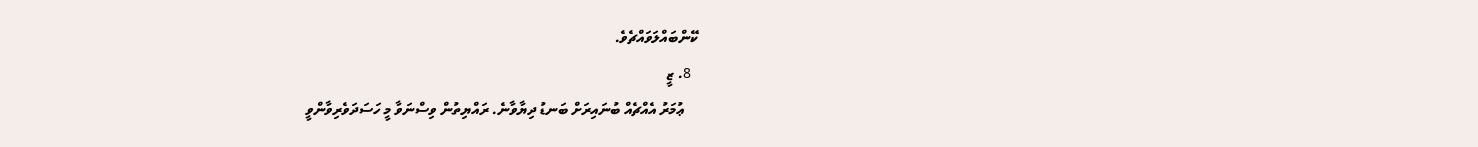ކޭންބައްލަވައްޗެވެ.
  8. ޒީ
    ޢުމަރު އެއްޗެއް ބުނައިރަށް ބަނޑު ދިޔާވާނެ. ރައްޔިތުން ވިސްނަވާ މީ ހަސަދަވެރިވާންވީ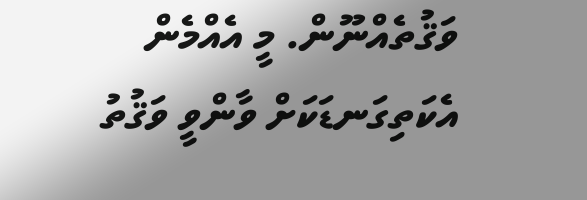ވަޤުތެއްނޫން. މީ އެއްމެން އެކަތިގަނޑަކަށް ވާންވީ ވަޤުތު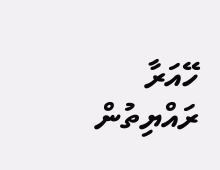ހޭއަރާ ރައްޔިތުން